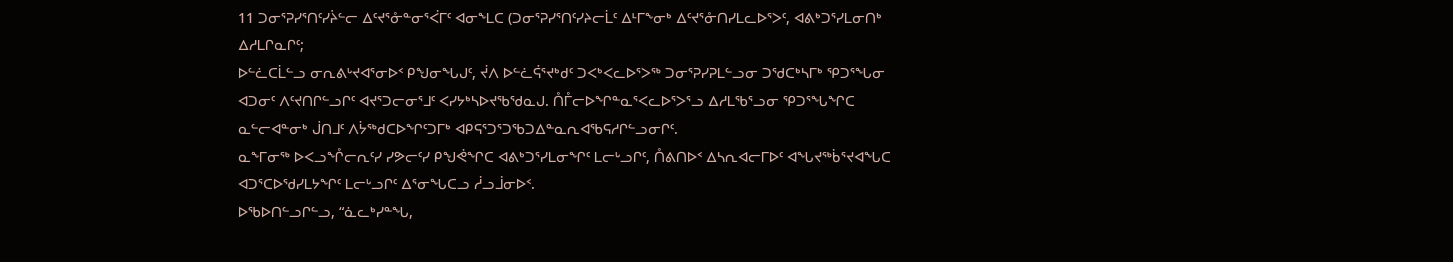11 ᑐᓂᕐᕈᓯᕐᑎᑦᓯᔩᓪᓕ ᐃᑦᔪᕐᓁᓐᓂᕐᐹᒥᑦ ᐊᓂᖕᒪᑕ (ᑐᓂᕐᕈᓯᕐᑎᑦᓯᔨᓕᒫᑦ ᐃᒻᒥᖕᓂᒃ ᐃᑦᔪᕐᓁᑎᓯᒪᓚᐅᕐᐳᑦ, ᐊᕕᒃᑐᕐᓯᒪᓂᑎᒃ ᐃᓱᒪᒋᓇᒋᑦ;
ᐅᓪᓛᑕᒫᓪᓗ ᓂᕆᕕᒡᔪᐊᕐᓂᐅᑉ ᑭᖑᓂᖓᒍᑦ, ᔫᐱ ᐅᓪᓛᕌᕐᔪᒃᑯᑦ ᑐᐸᒃᐸᓚᐅᕐᐳᖅ ᑐᓂᕐᕈᓯᕈᒪᓪᓗᓂ ᑐᖁᑕᒃᓴᒥᒃ ᕿᑐᕐᖓᓂ ᐊᑐᓂᑦ ᐱᑦᔪᑎᒋᓪᓗᒋᑦ ᐊᔪᕐᑐᓕᓂᕐᒧᑦ ᐸᓯᔭᒃᓴᐅᔪᖃᖁᓇᒍ. ᑍᒤᓕᐅᖏᓐᓇᕐᐸᓚᐅᕐᐳᕐᓗ ᐃᓱᒪᖃᕐᓗᓂ ᕿᑐᕐᖓᖏᑕ ᓇᓪᓕᐊᓐᓂᒃ ᒎᑎᒧᑦ ᐱᔮᖅᑯᑕᐅᖏᑦᑐᒥᒃ ᐊᑭᕋᕐᑐᕐᑐᖃᑐᐃᓐᓇᕆᐊᖃᕋᓱᒋᓪᓗᓂᒋᑦ.
ᓇᖕᒥᓂᖅ ᐅᐸᓗᖎᓕᕆᑦᓯ ᓯᕗᓕᑦᓯ ᑭᖑᕚᖏᑕ ᐊᕕᒃᑐᕐᓯᒪᓂᖏᑦ ᒪᓕᒡᓗᒋᑦ, ᑍᕕᑎᐅᑉ ᐃᓴᕆᐊᓕᒥᐅᑦ ᐊᖓᔪᖅᑳᕐᔪᐊᖓᑕ ᐊᑐᕐᑕᐅᖁᓯᒪᔭᖏᑦ ᒪᓕᒡᓗᒋᑦ ᐃᕐᓂᖓᑕᓗ ᓲᓗᒨᓂᐅᑉ.
ᐅᖃᐅᑎᓪᓗᒋᓪᓗ, “ᓈᓚᒃᓯᓐᖓ,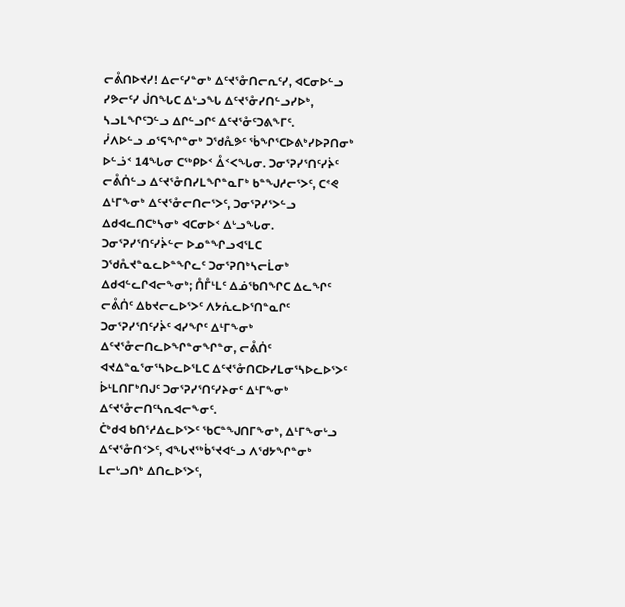ᓕᕔᑎᐅᔪᓯ! ᐃᓕᑦᓯᓐᓂᒃ ᐃᑦᔪᕐᓁᑎᓕᕆᑦᓯ, ᐊᑕᓂᐅᓪᓗ ᓯᕗᓕᑦᓯ ᒎᑎᖓᑕ ᐃᒡᓗᖓ ᐃᑦᔪᕐᓁᓯᑎᓪᓗᓯᐅᒃ, ᓴᓗᒪᖏᑦᑐᓪᓗ ᐃᒋᓪᓗᒋᑦ ᐃᑦᔪᕐᓁᑦᑐᕕᖕᒥᑦ.
ᓰᐱᐅᓪᓗ ᓄᕐᕋᖏᓐᓂᒃ ᑐᖁᕅᕗᑦ ᖄᖏᕐᑕᐅᕕᒃᓯᐅᕈᑎᓂᒃ ᐅᓪᓘᑉ 14ᖓᓂ ᑕᖅᑭᐅᑉ ᐂᑉᐸᖓᓂ. ᑐᓂᕐᕈᓯᕐᑎᑦᓯᔩᑦ ᓕᕔᑏᓪᓗ ᐃᑦᔪᕐᓁᑎᓯᒪᖏᓐᓇᒥᒃ ᑲᓐᖑᓱᓕᕐᐳᑦ, ᑕᕝᕙ ᐃᒻᒥᖕᓂᒃ ᐃᑦᔪᕐᓁᓕᑎᓕᕐᐳᑦ, ᑐᓂᕐᕈᓯᕐᐳᓪᓗ ᐃᑯᐊᓚᑎᑕᒃᓴᓂᒃ ᐊᑕᓂᐅᑉ ᐃᒡᓗᖓᓂ.
ᑐᓂᕐᕈᓯᕐᑎᑦᓯᔩᓪᓕ ᐅᓄᓐᖏᓗᐊᕐᒪᑕ ᑐᖁᕅᔪᓐᓇᓚᐅᓐᖏᓚᑦ ᑐᓂᕐᕈᑎᒃᓴᓕᒫᓂᒃ ᐃᑯᐊᓪᓚᒋᐊᓕᖕᓂᒃ; ᑍᒤᒻᒪᑦ ᐃᓅᖃᑎᖏᑕ ᐃᓚᖏᑦ ᓕᕔᑏᑦ ᐃᑲᔪᓕᓚᐅᕐᐳᑦ ᐱᔭᕇᓚᐅᕐᑎᓐᓇᒋᑦ ᑐᓂᕐᕈᓯᕐᑎᑦᓯᔩᑦ ᐊᓯᖏᑦ ᐃᒻᒥᖕᓂᒃ ᐃᑦᔪᕐᓁᓕᑎᓚᐅᖏᓐᓂᖏᓐᓂ, ᓕᕔᑏᑦ ᐊᔪᐃᓐᓇᕐᓂᕐᓴᐅᓚᐅᕐᒪᑕ ᐃᑦᔪᕐᓁᑎᑕᐅᓯᒪᓂᕐᓴᐅᓚᐅᕐᐳᑦ ᐆᒻᒪᑎᒥᒃᑎᒍᑦ ᑐᓂᕐᕈᓯᕐᑎᑦᓯᔨᓂᑦ ᐃᒻᒥᖕᓂᒃ ᐃᑦᔪᕐᓁᓕᑎᑦᓴᕆᐊᓕᖕᓂᑦ.
ᑖᒃᑯᐊ ᑲᑎᕐᓱᐃᓚᐅᕐᐳᑦ ᖃᑕᓐᖑᑎᒥᖕᓂᒃ, ᐃᒻᒥᖕᓂᒡᓗ ᐃᑦᔪᕐᓁᑎᑉᐳᑦ, ᐊᖓᔪᖅᑳᕐᔪᐊᓪᓗ ᐱᖁᔭᖏᓐᓂᒃ ᒪᓕᒡᓗᑎᒃ ᐃᑎᓚᐅᕐᐳᑦ,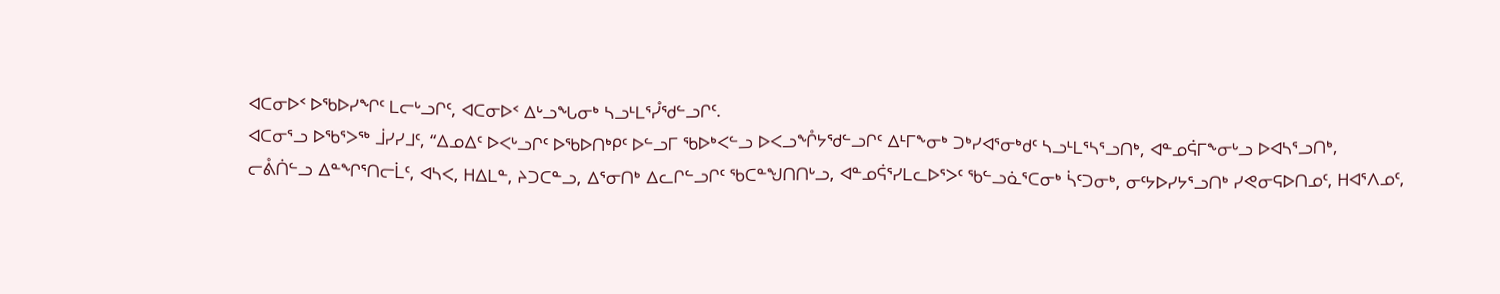ᐊᑕᓂᐅᑉ ᐅᖃᐅᓯᖏᑦ ᒪᓕᒡᓗᒋᑦ, ᐊᑕᓂᐅᑉ ᐃᒡᓗᖓᓂᒃ ᓴᓗᒻᒪᕐᓮᖁᓪᓗᒋᑦ.
ᐊᑕᓂᕐᓗ ᐅᖃᕐᐳᖅ ᒨᓯᓯᒧᑦ, “ᐃᓄᐃᑦ ᐅᐸᒡᓗᒋᑦ ᐅᖃᐅᑎᒃᑭᑦ ᐅᓪᓗᒥ ᖃᐅᒃᐸᓪᓗ ᐅᐸᓗᖎᔭᖁᓪᓗᒋᑦ ᐃᒻᒥᖕᓂᒃ ᑐᒃᓯᐊᕐᓂᒃᑯᑦ ᓴᓗᒻᒪᕐᓴᕐᓗᑎᒃ, ᐊᓐᓄᕌᒥᖕᓂᒡᓗ ᐅᐊᓴᕐᓗᑎᒃ,
ᓕᕔᑏᓪᓗ ᐃᓐᖏᕐᑎᓕᒫᑦ, ᐊᓴᐸ, ᕼᐃᒪᓐ, ᔨᑐᑕᓐᓗ, ᐃᕐᓂᑎᒃ ᐃᓚᒋᓪᓗᒋᑦ ᖃᑕᓐᖑᑎᑎᒡᓗ, ᐊᓐᓄᕌᕐᓯᒪᓚᐅᕐᐳᑦ ᖃᓪᓗᓈᕐᑕᓂᒃ ᓵᑦᑐᓂᒃ, ᓂᑦᔭᐅᓯᔭᕐᓗᑎᒃ ᓯᕙᓂᕋᐅᑎᓄᑦ, ᕼᐊᕐᐱᓄᑦ,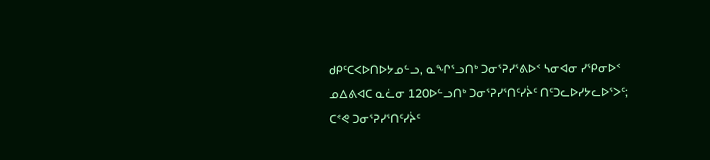ᑯᑭᑦᑕᐸᐅᑎᐅᔭᓄᓪᓗ, ᓇᖏᕐᓗᑎᒃ ᑐᓂᕐᕈᓯᕐᕕᐅᑉ ᓴᓂᐊᓂ ᓯᕿᓂᐅᑉ ᓄᐃᕕᐊᑕ ᓇᓛᓂ 120ᐅᓪᓗᑎᒃ ᑐᓂᕐᕈᓯᕐᑎᑦᓯᔩᑦ ᑎᑦᑐᓚᐅᓯᔭᓚᐅᕐᐳᑦ;
ᑕᕝᕙ ᑐᓂᕐᕈᓯᕐᑎᑦᓯᔩᑦ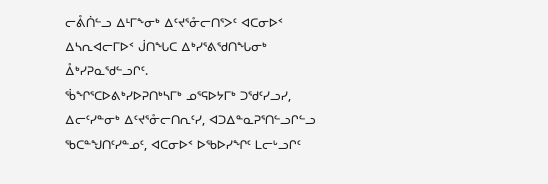ᓕᕔᑏᓪᓗ ᐃᒻᒥᖕᓂᒃ ᐃᑦᔪᕐᓁᓕᑎᕐᐳᑦ ᐊᑕᓂᐅᑉ ᐃᓴᕆᐊᓕᒥᐅᑉ ᒎᑎᖓᑕ ᐃᒃᓯᕐᕕᖁᑎᖓᓂᒃ ᐂᒃᓯᕈᓇᖁᓪᓗᒋᑦ.
ᖄᖏᕐᑕᐅᕕᒃᓯᐅᕈᑎᒃᓴᒥᒃ ᓄᕐᕋᐅᔭᒥᒃ ᑐᖁᑦᓯᓗᓯ, ᐃᓕᑦᓯᓐᓂᒃ ᐃᑦᔪᕐᓁᓕᑎᕆᑦᓯ, ᐊᑐᐃᓐᓇᕈᕐᑎᓪᓗᒋᓪᓗ ᖃᑕᓐᖑᑎᑦᓯᓐᓄᑦ, ᐊᑕᓂᐅᑉ ᐅᖃᐅᓯᖏᑦ ᒪᓕᒡᓗᒋᑦ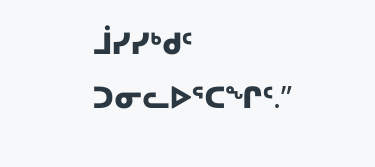ᒨᓯᓯᒃᑯᑦ ᑐᓂᓚᐅᕐᑕᖏᑦ.”